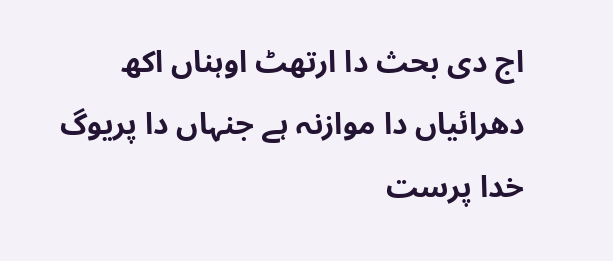اج دی بحث دا ارتھٹ اوہناں اکھ دھرائیاں دا موازنہ ہے جنہاں دا پریوگ خدا پرست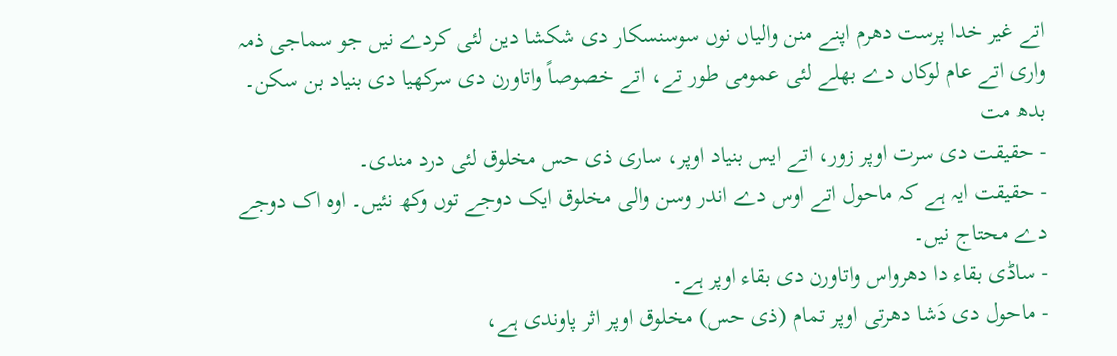اتے غیر خدا پرست دھرم اپنے منن والیاں نوں سوسنسکار دی شکشا دین لئی کردے نیں جو سماجی ذمہ واری اتے عام لوکاں دے بھلے لئی عمومی طور تے، اتے خصوصاً واتاورن دی سرکھیا دی بنیاد بن سکن۔
بدھ مت
- حقیقت دی سرت اوپر زور، اتے ایس بنیاد اوپر، ساری ذی حس مخلوق لئی درد مندی۔
- حقیقت ایہ ہے کہ ماحول اتے اوس دے اندر وسن والی مخلوق ایک دوجے توں وکھ نئیں۔ اوہ اک دوجے دے محتاج نیں۔
- ساڈی بقاء دا دھرواس واتاورن دی بقاء اوپر ہے۔
- ماحول دی دَشا دھرتی اوپر تمام (ذی حس) مخلوق اوپر اثر پاوندی ہے،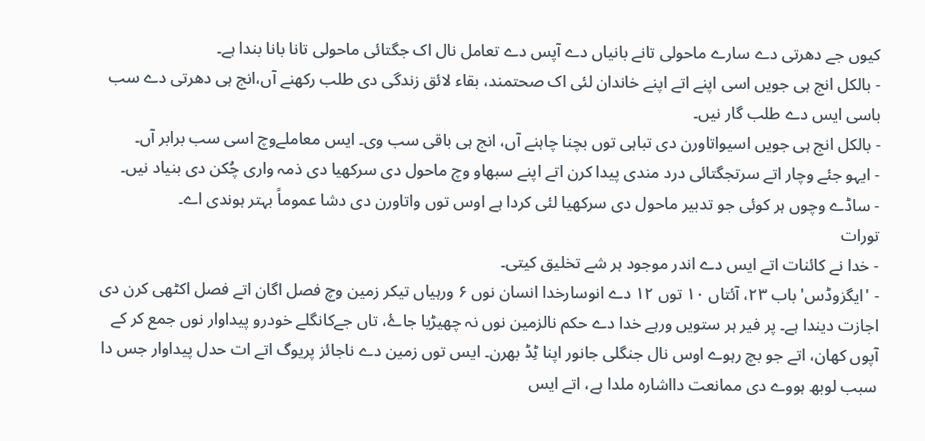کیوں جے دھرتی دے سارے ماحولی تانے بانیاں دے آپس دے تعامل نال اک جگتائی ماحولی تانا بانا بندا ہے۔
- بالکل انج ہی جویں اسی اپنے اتے اپنے خاندان لئی اک صحتمند، بقاء لائق زندگی دی طلب رکھنے آں،انج ہی دھرتی دے سب باسی ایس دے طلب گار نیں۔
- بالکل انج ہی جویں اسیواتاورن دی تباہی توں بچنا چاہنے آں، انج ہی باقی سب وی۔ ایس معاملےوچ اسی سب برابر آں۔
- ایہو جئے وچار اتے سرتجگتائی درد مندی پیدا کرن اتے اپنے سبھاو وچ ماحول دی سرکھیا دی ذمہ واری چُکن دی بنیاد نیں۔
- ساڈے وچوں ہر کوئی جو تدبیر ماحول دی سرکھیا لئی کردا ہے اوس توں واتاورن دی دشا عموماً بہتر ہوندی اے۔
تورات
- خدا نے کائنات اتے ایس دے اندر موجود ہر شے تخلیق کیتی۔
- 'ایگزوڈس' باب ۲۳، آئتاں ۱۰ توں ۱۲ دے انوسارخدا انسان نوں ۶ ورہیاں تیکر زمین وچ فصل اگان اتے فصل اکٹھی کرن دی اجازت دیندا ہے۔ پر فیر ہر ستویں ورہے خدا دے حکم نالزمین نوں نہ چھیڑیا جاۓ، تاں جےکانگلے خودرو پیداوار نوں جمع کر کے آپوں کھان، اتے جو بچ رہوے اوس نال جنگلی جانور اپنا ٹِڈ بھرن۔ ایس توں زمین دے ناجائز پریوگ اتے ات حدل پیداوار جس دا سبب لوبھ ہووے دی ممانعت دااشارہ ملدا ہے، اتے ایس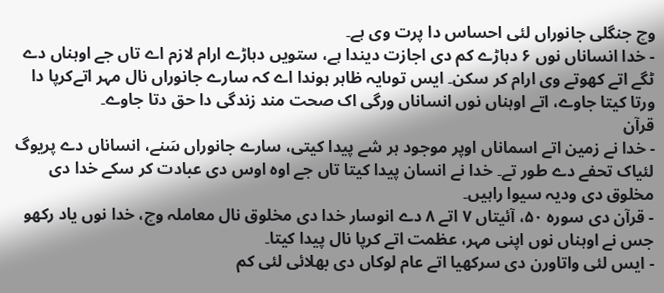وچ جنگلی جانوراں لئی احساس دا پرت وی ہے۔
- خدا انساناں نوں ۶ دہاڑے کم دی اجازت دیندا ہے، ستویں دہاڑے ارام لازم اے تاں جے اوہناں دے ٹگے اتے کھوتے وی ارام کر سکن۔ ایس توںایہ ظاہر ہوندا اے کہ سارے جانوراں نال مہر اتےکرپا دا ورتا کیتا جاوے، اتے اوہناں نوں انساناں ورگی اک صحت مند زندگی دا حق دتا جاوے۔
قرآن
- خدا نے زمین اتے اسماناں اوپر موجود ہر شے پیدا کیتی، سارے جانوراں سَنے، انساناں دے پریوگ لئیاک تحفے دے طور تے۔ خدا نے انسان پیدا کیتا تاں جے اوہ اوس دی عبادت کر سکے خدا دی مخلوق دی ودیہ سیوا راہیں۔
- قرآن دی سورہ ۵۰، آئیتاں ۷ اتے ۸ دے انوسار خدا دی مخلوق نال معاملہ وچ، خدا نوں یاد رکھو جس نے اوہناں نوں اپنی مہر، عظمت اتے کرپا نال پیدا کیتا۔
- ایس لئی واتاورن دی سرکھیا اتے عام لوکاں دی بھلائی لئی کم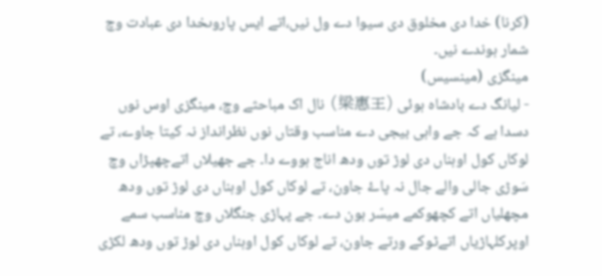(کرنا) خدا دی مخلوق دی سیوا دے ول نیں،اتے ایس پاروںخدا دی عبادت وچ شمار ہوندے نیں۔
مینگزی (مینسیس)
- لیانگ دے بادشاہ ہوئی (梁惠王) نال اک مباحثے وچ، مینگزی اوس نوں دسدا ہے کہ جے واہی بیجی دے مناسب وقتاں نوں نظرانداز نہ کیتا جاوے، تے لوکاں کول اوہناں دی لوڑ توں ودھ اناج ہووے دا۔ جے جھیلاں اتےچھپڑاں وچ سَوڑی جالی والے جال نہ پاۓ جاون، تے لوکاں کول اوہناں دی لوڑ توں ودھ مچھلیاں اتے کچھوکمے میسّر ہون دے۔ جے پہاڑی جنگلاں وچ مناسب سمے اوپرکلہاڑیاں اتےٹوکے ورتے جاون، تے لوکاں کول اوہناں دی لوڑ توں ودھ لکڑی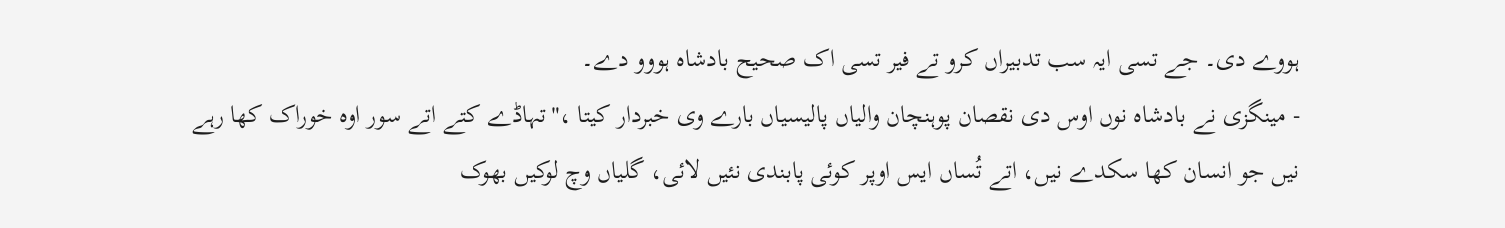ہووے دی۔ جے تسی ایہ سب تدبیراں کرو تے فیر تسی اک صحیح بادشاہ ہووو دے۔
- مینگزی نے بادشاہ نوں اوس دی نقصان پوہنچان والیاں پالیسیاں بارے وی خبردار کیتا ،"تہاڈے کتے اتے سور اوہ خوراک کھا رہے نیں جو انسان کھا سکدے نیں، اتے تُساں ایس اوپر کوئی پابندی نئیں لائی، گلیاں وچ لوکیں بھوک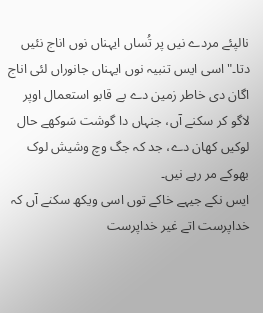نالپئے مردے نیں پر تُساں ایہناں نوں اناج نئیں دتا۔" اسی ایس تنبیہ نوں ایہناں جانوراں لئی اناج اگان دی خاطر زمین دے بے قابو استعمال اوپر لاگو کر سکنے آں، جنہاں دا گوشت سَوکھے حال لوکیں کھان دے، جد کہ جگ وچ وشیش لوک بھوکے مر رہے نیں۔
ایس نکے جیہے خاکے توں اسی ویکھ سکنے آں کہ خداپرست اتے غیر خداپرست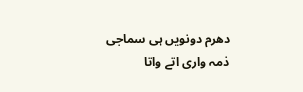دھرم دونویں ہی سماجی ذمہ واری اتے واتا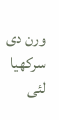ورن دی سرکھیا لئی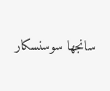سانجھا سوسنسکار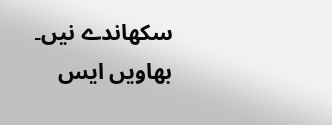سکھاندے نیں۔ بھاویں ایس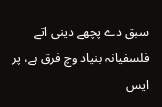سبق دے پچھے دینی اتے فلسفیانہ بنیاد وچ فرق ہے، پر ایس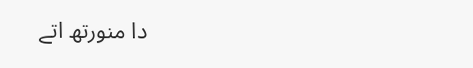دا منورتھ اتے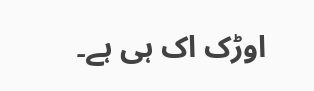اوڑک اک ہی ہے۔